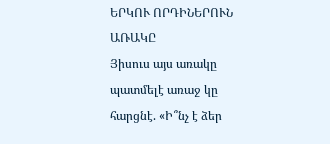ԵՐԿՈՒ ՈՐԴԻՆԵՐՈՒՆ ԱՌԱԿԸ
Յիսուս այս առակը պատմելէ առաջ կը հարցնէ. «Ի՞նչ է ձեր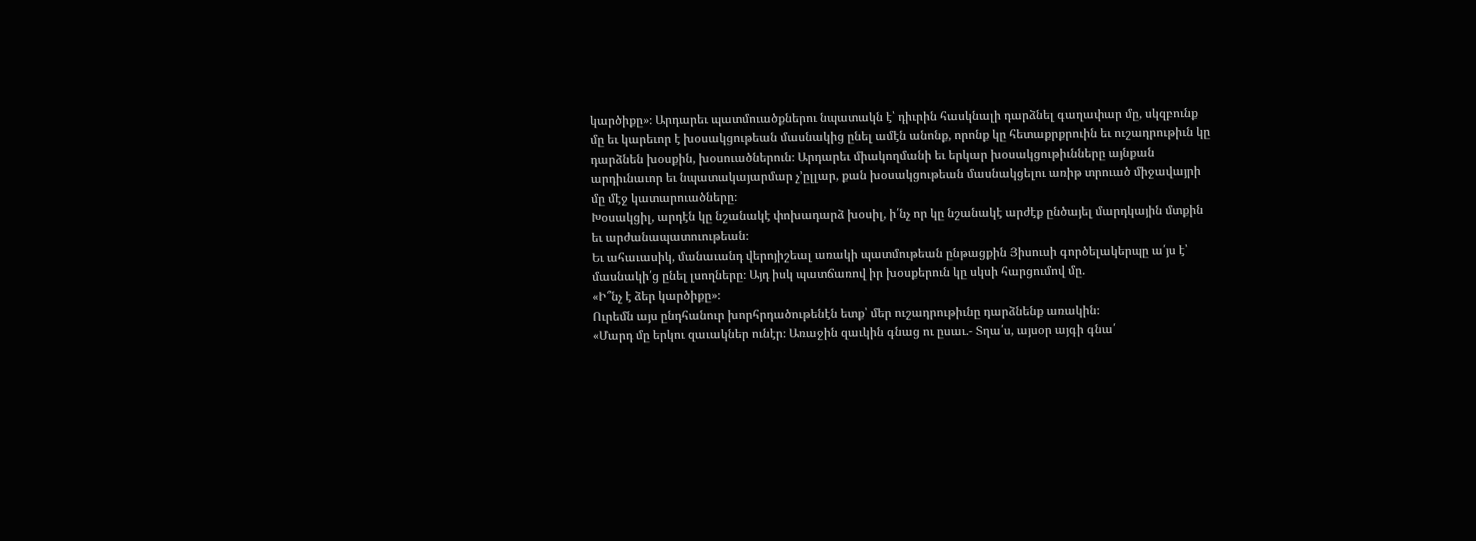կարծիքը»։ Արդարեւ պատմուածքներու նպատակն է՝ դիւրին հասկնալի դարձնել գաղափար մը, սկզբունք մը եւ կարեւոր է խօսակցութեան մասնակից ընել ամէն անոնք, որոնք կը հետաքրքրուին եւ ուշադրութիւն կը դարձնեն խօսքին, խօսուածներուն։ Արդարեւ միակողմանի եւ երկար խօսակցութիւնները այնքան արդիւնաւոր եւ նպատակայարմար չ՚ըլլար, քան խօսակցութեան մասնակցելու առիթ տրուած միջավայրի մը մէջ կատարուածները։
Խօսակցիլ, արդէն կը նշանակէ փոխադարձ խօսիլ, ի՛նչ որ կը նշանակէ արժէք ընծայել մարդկային մտքին եւ արժանապատուութեան։
Եւ ահաւասիկ, մանաւանդ վերոյիշեալ առակի պատմութեան ընթացքին Յիսուսի գործելակերպը ա՛յս է՝ մասնակի՛ց ընել լսողները։ Այդ իսկ պատճառով իր խօսքերուն կը սկսի հարցումով մը.
«Ի՞նչ է ձեր կարծիքը»։
Ուրեմն այս ընդհանուր խորհրդածութենէն ետք՝ մեր ուշադրութիւնը դարձնենք առակին։
«Մարդ մը երկու զաւակներ ունէր։ Առաջին զաւկին գնաց ու ըսաւ.- Տղա՛ս, այսօր այգի գնա՛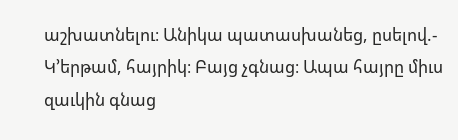աշխատնելու։ Անիկա պատասխանեց, ըսելով.- Կ՚երթամ, հայրիկ։ Բայց չգնաց։ Ապա հայրը միւս զաւկին գնաց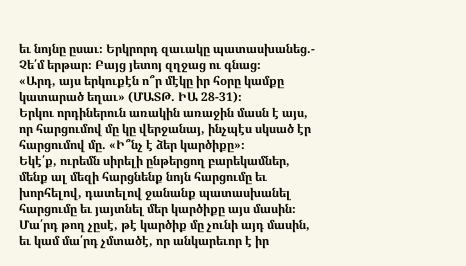եւ նոյնը ըսաւ։ Երկրորդ զաւակը պատասխանեց.- Չե՛մ երթար։ Բայց յետոյ զղջաց ու գնաց։
«Արդ, այս երկուքէն ո՞ր մէկը իր հօրը կամքը կատարած եղաւ» (ՄԱՏԹ. ԻԱ 28-31)։
Երկու որդիներուն առակին առաջին մասն է այս, որ հարցումով մը կը վերջանայ, ինչպէս սկսած էր հարցումով մը. «Ի՞նչ է ձեր կարծիքը»։
Եկէ՛ք, ուրեմն սիրելի ընթերցող բարեկամներ, մենք ալ մեզի հարցնենք նոյն հարցումը եւ խորհելով, դատելով ջանանք պատասխանել հարցումը եւ յայտնել մեր կարծիքը այս մասին։
Մա՛րդ թող չըսէ, թէ կարծիք մը չունի այդ մասին, եւ կամ մա՛րդ չմտածէ, որ անկարեւոր է իր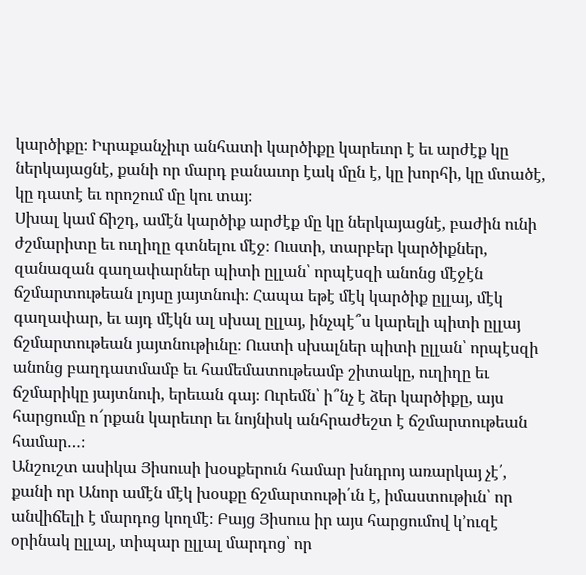կարծիքը։ Իւրաքանչիւր անհատի կարծիքը կարեւոր է եւ արժէք կը ներկայացնէ, քանի որ մարդ բանաւոր էակ մըն է, կը խորհի, կը մտածէ, կը դատէ եւ որոշում մը կու տայ։
Սխալ կամ ճիշդ, ամէն կարծիք արժէք մը կը ներկայացնէ, բաժին ունի ժշմարիտը եւ ուղիղը գտնելու մէջ։ Ուստի, տարբեր կարծիքներ, զանազան գաղափարներ պիտի ըլլան՝ որպէսզի անոնց մէջէն ճշմարտութեան լոյսը յայտնուի։ Հապա եթէ մէկ կարծիք ըլլայ, մէկ գաղափար, եւ այդ մէկն ալ սխալ ըլլայ, ինչպէ՞ս կարելի պիտի ըլլայ ճշմարտութեան յայտնութիւնը։ Ուստի սխալներ պիտի ըլլան՝ որպէսզի անոնց բաղդատմամբ եւ համեմատութեամբ շիտակը, ուղիղը եւ ճշմարիկը յայտնուի, երեւան գայ։ Ուրեմն՝ ի՞նչ է ձեր կարծիքը, այս հարցումը ո՜րքան կարեւոր եւ նոյնիսկ անհրաժեշտ է ճշմարտութեան համար…։
Անշուշտ ասիկա Յիսուսի խօսքերուն համար խնդրոյ առարկայ չէ՛, քանի որ Անոր ամէն մէկ խօսքը ճշմարտութի՛ւն է, իմաստութիւն՝ որ անվիճելի է մարդոց կողմէ։ Բայց Յիսուս իր այս հարցումով կ՚ուզէ օրինակ ըլլալ, տիպար ըլլալ մարդոց՝ որ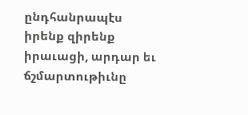ընդհանրապէս իրենք զիրենք իրաւացի, արդար եւ ճշմարտութիւնը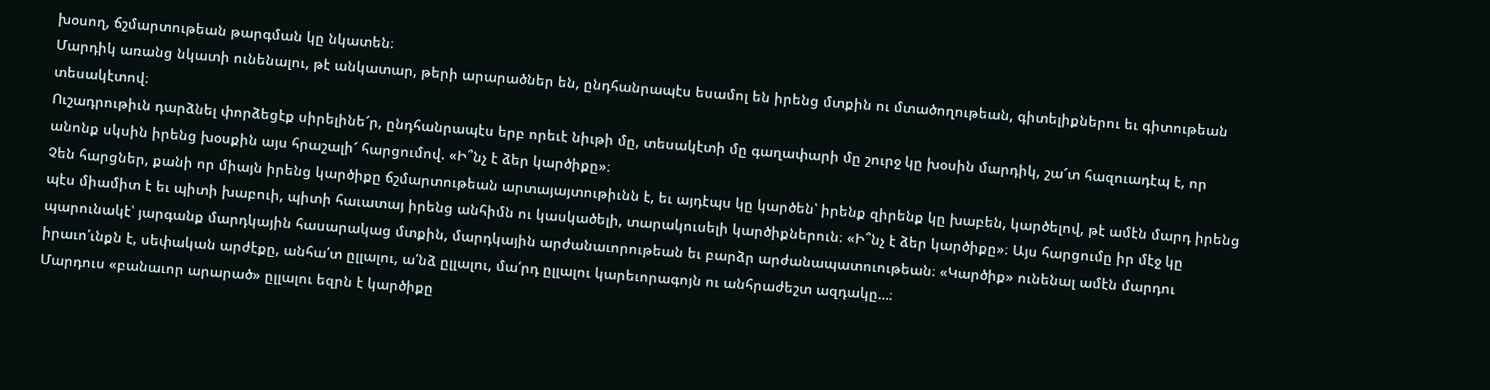խօսող, ճշմարտութեան թարգման կը նկատեն։
Մարդիկ առանց նկատի ունենալու, թէ անկատար, թերի արարածներ են, ընդհանրապէս եսամոլ են իրենց մտքին ու մտածողութեան, գիտելիքներու եւ գիտութեան տեսակէտով։
Ուշադրութիւն դարձնել փորձեցէք սիրելինե՜ր, ընդհանրապէս երբ որեւէ նիւթի մը, տեսակէտի մը գաղափարի մը շուրջ կը խօսին մարդիկ, շա՜տ հազուադէպ է, որ անոնք սկսին իրենց խօսքին այս հրաշալի՜ հարցումով. «Ի՞նչ է ձեր կարծիքը»։
Չեն հարցներ, քանի որ միայն իրենց կարծիքը ճշմարտութեան արտայայտութիւնն է, եւ այդէպս կը կարծեն՝ իրենք զիրենք կը խաբեն, կարծելով, թէ ամէն մարդ իրենց պէս միամիտ է եւ պիտի խաբուի, պիտի հաւատայ իրենց անհիմն ու կասկածելի, տարակուսելի կարծիքներուն։ «Ի՞նչ է ձեր կարծիքը»։ Այս հարցումը իր մէջ կը պարունակէ՝ յարգանք մարդկային հասարակաց մտքին, մարդկային արժանաւորութեան եւ բարձր արժանապատուութեան։ «Կարծիք» ունենալ ամէն մարդու իրաւո՛ւնքն է, սեփական արժէքը, անհա՛տ ըլլալու, ա՛նձ ըլլալու, մա՛րդ ըլլալու կարեւորագոյն ու անհրաժեշտ ազդակը…։
Մարդուս «բանաւոր արարած» ըլլալու եզրն է կարծիքը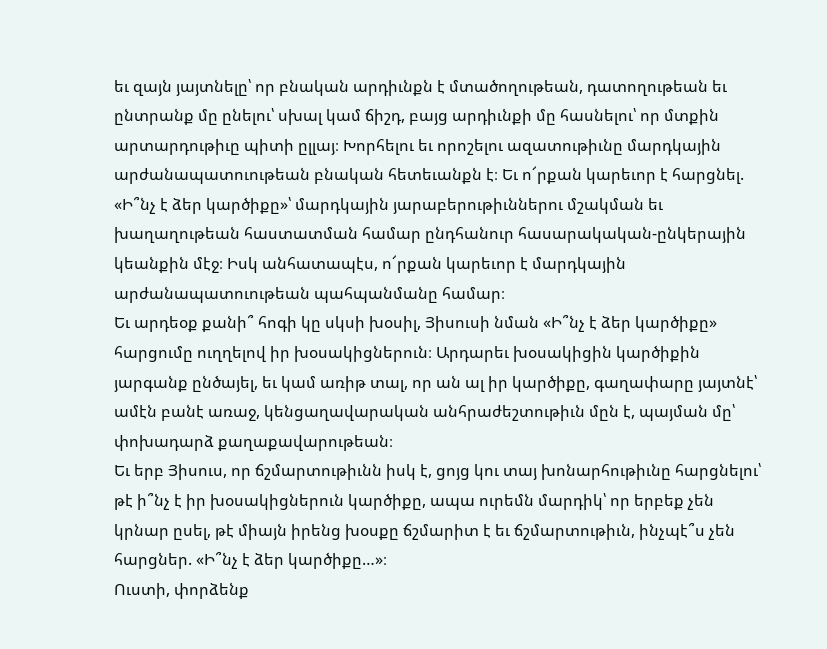եւ զայն յայտնելը՝ որ բնական արդիւնքն է մտածողութեան, դատողութեան եւ ընտրանք մը ընելու՝ սխալ կամ ճիշդ, բայց արդիւնքի մը հասնելու՝ որ մտքին արտարդութիւը պիտի ըլլայ։ Խորհելու եւ որոշելու ազատութիւնը մարդկային արժանապատուութեան բնական հետեւանքն է։ Եւ ո՜րքան կարեւոր է հարցնել. «Ի՞նչ է ձեր կարծիքը»՝ մարդկային յարաբերութիւններու մշակման եւ խաղաղութեան հաստատման համար ընդհանուր հասարակական-ընկերային կեանքին մէջ։ Իսկ անհատապէս, ո՜րքան կարեւոր է մարդկային արժանապատուութեան պահպանմանը համար։
Եւ արդեօք քանի՞ հոգի կը սկսի խօսիլ, Յիսուսի նման «Ի՞նչ է ձեր կարծիքը» հարցումը ուղղելով իր խօսակիցներուն։ Արդարեւ խօսակիցին կարծիքին յարգանք ընծայել, եւ կամ առիթ տալ, որ ան ալ իր կարծիքը, գաղափարը յայտնէ՝ ամէն բանէ առաջ, կենցաղավարական անհրաժեշտութիւն մըն է, պայման մը՝ փոխադարձ քաղաքավարութեան։
Եւ երբ Յիսուս, որ ճշմարտութիւնն իսկ է, ցոյց կու տայ խոնարհութիւնը հարցնելու՝ թէ ի՞նչ է իր խօսակիցներուն կարծիքը, ապա ուրեմն մարդիկ՝ որ երբեք չեն կրնար ըսել, թէ միայն իրենց խօսքը ճշմարիտ է եւ ճշմարտութիւն, ինչպէ՞ս չեն հարցներ. «Ի՞նչ է ձեր կարծիքը…»։
Ուստի, փորձենք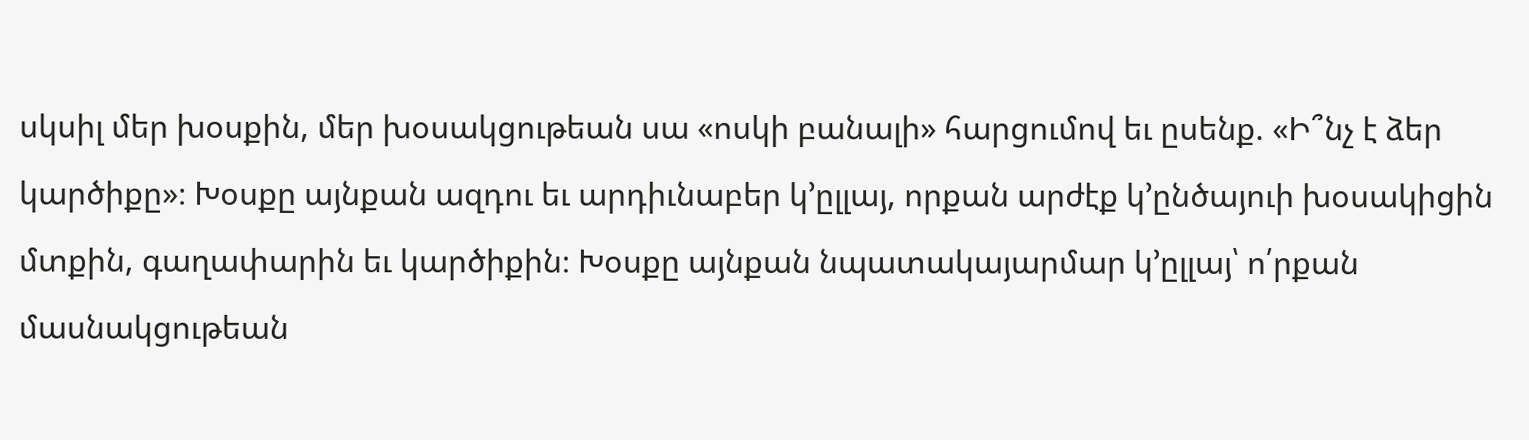սկսիլ մեր խօսքին, մեր խօսակցութեան սա «ոսկի բանալի» հարցումով եւ ըսենք. «Ի՞նչ է ձեր կարծիքը»։ Խօսքը այնքան ազդու եւ արդիւնաբեր կ՚ըլլայ, որքան արժէք կ՚ընծայուի խօսակիցին մտքին, գաղափարին եւ կարծիքին։ Խօսքը այնքան նպատակայարմար կ՚ըլլայ՝ ո՛րքան մասնակցութեան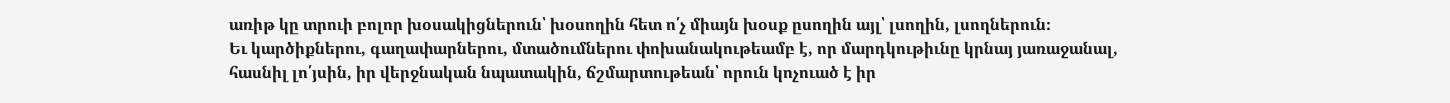առիթ կը տրուի բոլոր խօսակիցներուն՝ խօսողին հետ ո՛չ միայն խօսք ըսողին այլ՝ լսողին, լսողներուն։
Եւ կարծիքներու, գաղափարներու, մտածումներու փոխանակութեամբ է, որ մարդկութիւնը կրնայ յառաջանալ, հասնիլ լո՛յսին, իր վերջնական նպատակին, ճշմարտութեան՝ որուն կոչուած է իր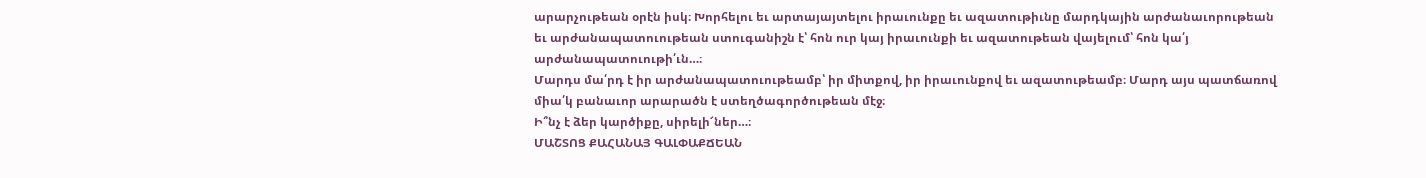արարչութեան օրէն իսկ։ Խորհելու եւ արտայայտելու իրաւունքը եւ ազատութիւնը մարդկային արժանաւորութեան եւ արժանապատուութեան ստուգանիշն է՝ հոն ուր կայ իրաւունքի եւ ազատութեան վայելում՝ հոն կա՛յ արժանապատուութի՛ւն…։
Մարդս մա՛րդ է իր արժանապատուութեամբ՝ իր միտքով, իր իրաւունքով եւ ազատութեամբ։ Մարդ այս պատճառով միա՛կ բանաւոր արարածն է ստեղծագործութեան մէջ։
Ի՞նչ է ձեր կարծիքը, սիրելի՜ներ…։
ՄԱՇՏՈՑ ՔԱՀԱՆԱՅ ԳԱԼՓԱՔՃԵԱՆ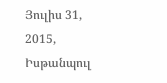Յուլիս 31, 2015, Իսթանպուլ